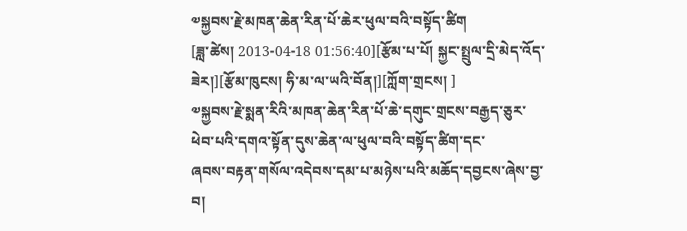༧སྐྱབས་རྗེ་མཁན་ཆེན་རིན་པོ་ཆེར་ཕུལ་བའི་བསྟོད་ཚིག
[ཟླ་ཚེས། 2013-04-18 01:56:40][རྩོམ་པ་པོ། སྐྱང་སྤྲུལ་དྲི་མེད་འོད་ཟེར།][རྩོམ་ཁུངས། ཧི་མ་ལ་ཡའི་བོན།][ཀློག་གྲངས། ]
༧སྐྱབས་རྗེ་སྨན་རིའི་མཁན་ཆེན་རིན་པོ་ཆེ་དགུང་གྲངས་བརྒྱད་ཅུར་ཕེབ་པའི་དགའ་སྟོན་དུས་ཆེན་ལ་ཕུལ་བའི་བསྟོད་ཚིག་དང་
ཞབས་བརྟན་གསོལ་འདེབས་དམ་པ་མཉེས་པའི་མཆོད་དབྱངས་ཞེས་བྱ་བ།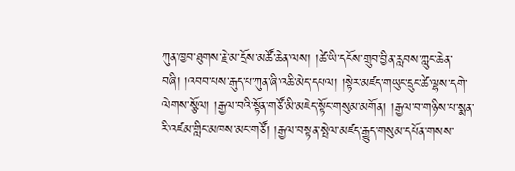ཀུན་ཁྱབ་ཐུགས་རྗེ་མ་དྲོས་མཚོ་ཆེན་ལས། །ཚེ་ཡི་དངོས་གྲུབ་བྱིན་རླབས་ཀླུང་ཆེན་བཞི། །འབབ་པས་རྒུད་པ་ཀུན་ཞི་འཆི་མེད་དཔལ། །སྟེར་མཛད་གཡུང་དྲུང་ཚེ་ལྷས་དགེ་ལེགས་སྩོལ། །རྒྱལ་བའི་སྟོན་གཙོ་མི་མཇེད་སྟོང་གསུམ་མགོན། །རྒྱལ་བ་གཉིས་པ་སྨན་རི་འཛམ་གླིང་མཁས་མང་གཙོ། །རྒྱལ་བསྟན་སྤེལ་མཛད་རྒྱུད་གསུམ་དཔོན་གསས་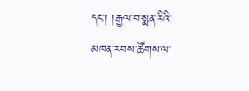དང་། །རྒྱལ་བ་སྨན་རིའི་མཁན་རབས་ཚོགས་ལ་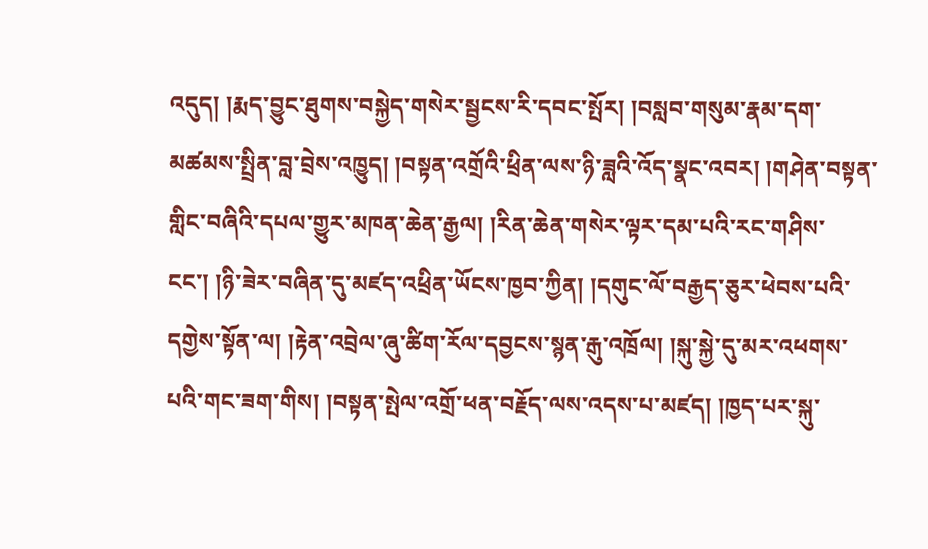འདུད། །རྨད་བྱུང་ཐུགས་བསྐྱེད་གསེར་སྦྱངས་རི་དབང་སྤོར། །བསླབ་གསུམ་རྣམ་དག་མཚམས་སྤྲིན་བླ་བྲེས་འཁྱུད། །བསྟན་འགྲོའི་ཕྲིན་ལས་ཉི་ཟླའི་འོད་སྣང་འབར། །གཤེན་བསྟན་གླིང་བཞིའི་དཔལ་གྱུར་མཁན་ཆེན་རྒྱལ། །རིན་ཆེན་གསེར་ལྟར་དམ་པའི་རང་གཤིས་ངང་། །ཉི་ཟེར་བཞིན་དུ་མཛད་འཕྲིན་ཡོངས་ཁྱབ་ཀྱིན། །དགུང་ལོ་བརྒྱད་ཅུར་ཕེབས་པའི་དགྱེས་སྟོན་ལ། །རྟེན་འབྲེལ་ཞུ་ཚིག་རོལ་དབྱངས་སྙན་རྒུ་འཁྲོལ། །སྐུ་སྐྱེ་དུ་མར་འཕགས་པའི་གང་ཟག་གིས། །བསྟན་སྤེལ་འགྲོ་ཕན་བརྗོད་ལས་འདས་པ་མཛད། །ཁྱད་པར་སྐུ་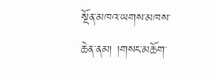སྔོན་མཁའ་ཡགས་མཁས་ཆེན་ནམ། །གསང་མཆོག་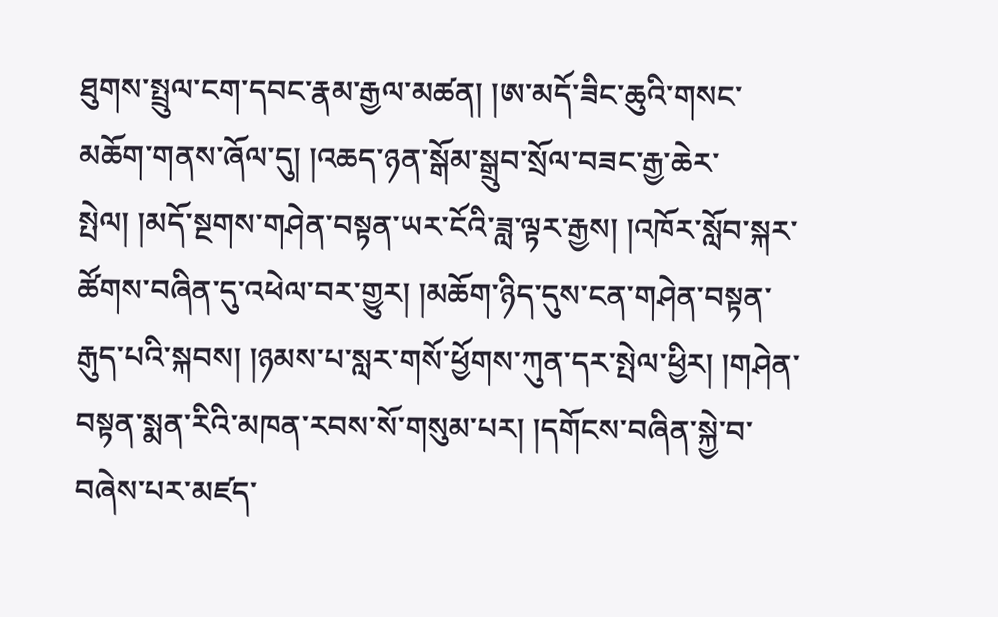ཐུགས་སྤྲུལ་ངག་དབང་རྣམ་རྒྱལ་མཚན། །ཨ་མདོ་ཟིང་ཆུའི་གསང་མཆོག་གནས་ཞོལ་དུ། །འཆད་ཉན་སྒོམ་སྒྲུབ་སྲོལ་བཟང་རྒྱ་ཆེར་སྤེལ། །མདོ་སྔགས་གཤེན་བསྟན་ཡར་ངོའི་ཟླ་ལྟར་རྒྱས། །འཁོར་སློབ་སྐར་ཚོགས་བཞིན་དུ་འཕེལ་བར་གྱུར། །མཆོག་ཉིད་དུས་ངན་གཤེན་བསྟན་རྒུད་པའི་སྐབས། །ཉམས་པ་སླར་གསོ་ཕྱོགས་ཀུན་དར་སྤེལ་ཕྱིར། །གཤེན་བསྟན་སྨན་རིའི་མཁན་རབས་སོ་གསུམ་པར། །དགོངས་བཞིན་སྐྱེ་བ་བཞེས་པར་མཛད་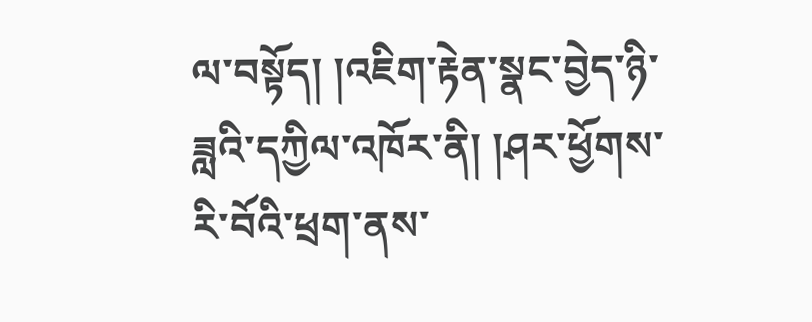ལ་བསྟོད། །འཇིག་རྟེན་སྣང་བྱེད་ཉི་ཟླའི་དཀྱིལ་འཁོར་ནི། །ཤར་ཕྱོགས་རི་བོའི་ཕྲག་ནས་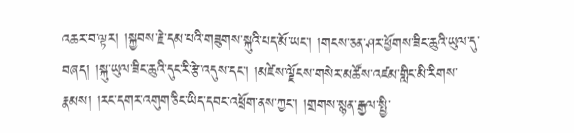འཆར་བ་ལྟར། །སྐྱབས་རྗེ་དམ་པའི་གཟུགས་སྐུའི་པད་མོ་ཡང་། །གངས་ཅན་ཤར་ཕྱོགས་ཟིང་ཆུའི་ཡུལ་དུ་བཞད། །སྐུ་ཡུལ་ཟིང་ཆུའི་དུང་རི་རྩེ་འདུས་དང་། །མཛེས་ལྗོངས་གསེར་མཚོས་འཛམ་གླིང་མི་རིགས་རྣམས། །རང་དགར་འགུག་ཅིང་ཡིད་དབང་འཕྲོག་ནས་ཀྱང་། །གྲགས་སྙན་རྒྱལ་སྤྱི་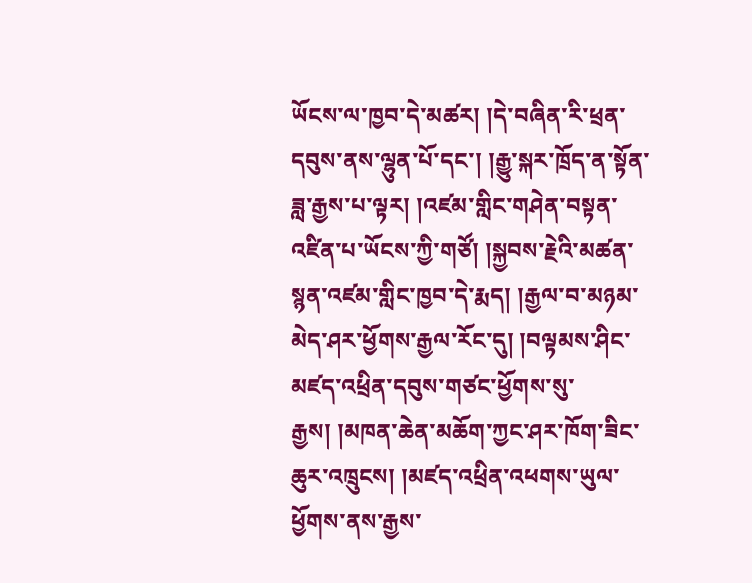ཡོངས་ལ་ཁྱབ་དེ་མཚར། །དེ་བཞིན་རི་ཕྲན་དབུས་ནས་ལྷུན་པོ་དང་། །རྒྱུ་སྐར་ཁྲོད་ན་སྟོན་ཟླ་རྒྱས་པ་ལྟར། །འཛམ་གླིང་གཤེན་བསྟན་འཛིན་པ་ཡོངས་ཀྱི་གཙོ། །སྐྱབས་རྗེའི་མཚན་སྙན་འཛམ་གླིང་ཁྱབ་དེ་རྨད། །རྒྱལ་བ་མཉམ་མེད་ཤར་ཕྱོགས་རྒྱལ་རོང་དུ། །བལྟམས་ཤིང་མཛད་འཕྲིན་དབུས་གཙང་ཕྱོགས་སུ་རྒྱས། །མཁན་ཆེན་མཆོག་ཀྱང་ཤར་ཁོག་ཟིང་ཆུར་འཁྲུངས། །མཛད་འཕྲིན་འཕགས་ཡུལ་ཕྱོགས་ནས་རྒྱས་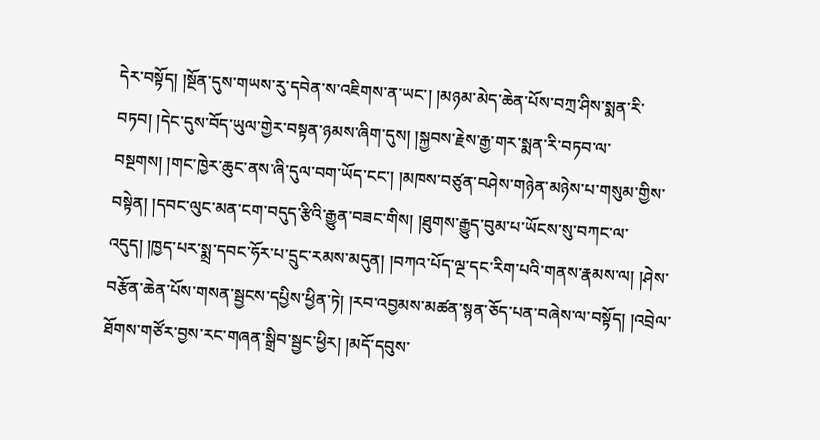དེར་བསྟོད། །སྔོན་དུས་གཡས་རུ་དབེན་ས་འཇིགས་ན་ཡང་། །མཉམ་མེད་ཆེན་པོས་བཀྲ་ཤིས་སྨན་རི་བཏབ། །དེང་དུས་བོད་ཡུལ་གྱེར་བསྟན་ཉམས་ཞིག་དུས། །སྐྱབས་རྗེས་རྒྱ་གར་སྨན་རི་བཏབ་ལ་བསྔགས། །གང་ཁྱེར་ཆུང་ནས་ཞི་དུལ་བག་ཡོད་ངང་། །མཁས་བཙུན་བཤེས་གཉེན་མཉེས་པ་གསུམ་གྱིས་བསྟེན། །དབང་ལུང་མན་ངག་བདུད་རྩིའི་རྒྱུན་བཟང་གིས། །ཐུགས་རྒྱུད་བུམ་པ་ཡོངས་སུ་བཀང་ལ་འདུད། །ཁྱད་པར་སྨྲ་དབང་ཧོར་པ་དྲུང་རམས་མདུན། །བཀའ་པོད་ལྔ་དང་རིག་པའི་གནས་རྣམས་ལ། །ཤེས་བརྩོན་ཆེན་པོས་གསན་སྦྱངས་དཔྱིས་ཕྱིན་ཏེ། །རབ་འབྱམས་མཚན་སྙན་ཅོད་པན་བཞེས་ལ་བསྟོད། །འབྲེལ་ཐོགས་གཙོར་བྱས་རང་གཞན་སྒྲིབ་སྦྱང་ཕྱིར། །མདོ་དབུས་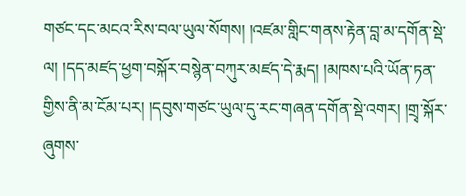གཙང་དང་མངའ་རིས་བལ་ཡུལ་སོགས། །འཛམ་གླིང་གནས་རྟེན་བླ་མ་དགོན་སྡེ་ལ། །དད་མཛད་ཕྱག་བསྐོར་བསྙེན་བཀུར་མཛད་དེ་རྨད། །མཁས་པའི་ཡོན་ཏན་གྱིས་ནི་མ་ངོམ་པར། །དབུས་གཙང་ཡུལ་དུ་རང་གཞན་དགོན་སྡེ་འགར། །གྲྭ་སྐོར་ཞུགས་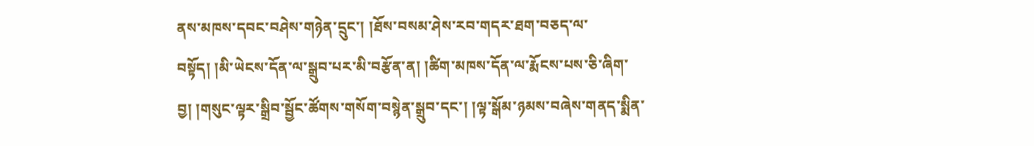ནས་མཁས་དབང་བཤེས་གཉེན་དྲུང་། །ཐོས་བསམ་ཤེས་རབ་གདར་ཐག་བཅད་ལ་བསྟོད། །མི་ཡེངས་དོན་ལ་སྒྲུབ་པར་མི་བརྩོན་ན། །ཚིག་མཁས་དོན་ལ་རྨོངས་པས་ཅི་ཞིག་བྱ། །གསུང་ལྟར་སྒྲིབ་སྦྱོང་ཚོགས་གསོག་བསྙེན་སྒྲུབ་དང་། །ལྟ་སྒོམ་ཉམས་བཞེས་གནད་སྨིན་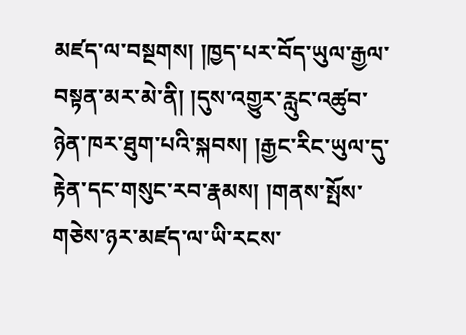མཛད་ལ་བསྔགས། །ཁྱད་པར་བོད་ཡུལ་རྒྱལ་བསྟན་མར་མེ་ནི། །དུས་འགྱུར་རླུང་འཚུབ་ཉེན་ཁར་ཐུག་པའི་སྐབས། །རྒྱང་རིང་ཡུལ་དུ་རྟེན་དང་གསུང་རབ་རྣམས། །གནས་སྤོས་གཅེས་ཉར་མཛད་ལ་ཡི་རངས་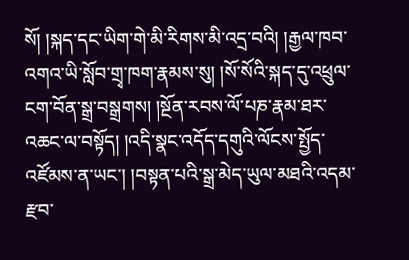སོ། །སྐད་དང་ཡིག་གེ་མི་རིགས་མི་འདྲ་བའི། །རྒྱལ་ཁབ་འགའ་ཡི་སློབ་གྲྭ་ཁག་རྣམས་སུ། །སོ་སོའི་སྐད་དུ་འཕྲུལ་ངག་བོན་སྒྲ་བསྒྲགས། །སྔོན་རབས་ལོ་པཎ་རྣམ་ཐར་འཆང་ལ་བསྟོད། །འདི་སྣང་འདོད་དགུའི་ལོངས་སྤྱོད་འཛོམས་ན་ཡང་། །བསྟན་པའི་སྒྲ་མེད་ཡུལ་མཐའི་འདམ་རྫབ་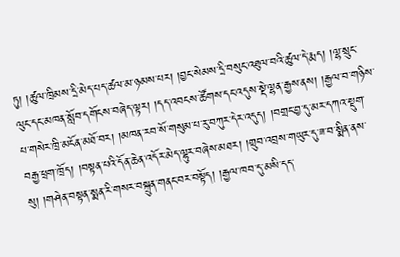ཏུ། །ཚུལ་ཁྲིམས་དྲི་མེད་པད་ཚལ་མ་ཉམས་པར། །བྱང་སེམས་དྲི་བསུང་འཐུལ་བའི་ཚུལ་དེ་རྨད། །ལྷ་སྲུང་ལུང་དང་མཁན་སློབ་དགོངས་བཞེད་ལྟར། །དད་འབངས་ཚོགས་དང་འདུས་སྡེ་ལྷན་རྒྱས་ནས། །རྒྱལ་བ་གཉིས་པ་གསེར་ཁྲི་མངོན་མཐོ་བར། །མཁན་རབ་སོ་གསུམ་པ་རུ་བཀུར་དེར་འདུད། །བགྲང་བྱ་དུ་མར་དཀའ་སྡུག་བརྒྱ་ཕྲག་ཁྲོད། །བསྟན་པའི་དོན་ཆེན་འདོར་མེད་ལྷུར་བཞེས་མཐར། །གྲུབ་འབྲས་གཡུར་དུ་ཟ་བ་སྨིན་ནས་སུ། །གཤེན་བསྟན་སྨན་རི་གསར་བསྐྲུན་གནང་བར་བསྟོད། །རྒྱལ་ཁབ་དུ་མསི་དད་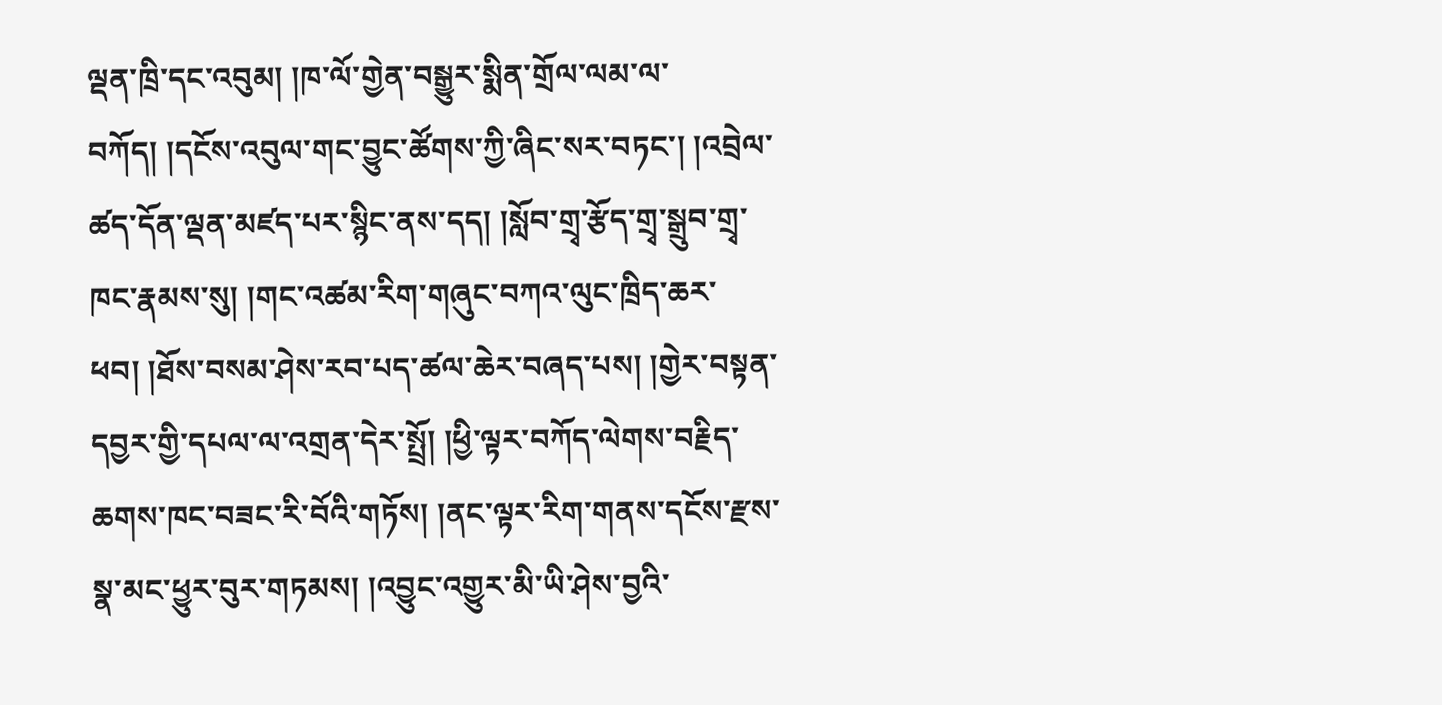ལྡན་ཁྲི་དང་འབུམ། །ཁ་ལོ་གྱེན་བསྒྱུར་སྨིན་གྲོལ་ལམ་ལ་བཀོད། །དངོས་འབུལ་གང་བྱུང་ཚོགས་ཀྱི་ཞིང་སར་བཏང་། །འབྲེལ་ཚད་དོན་ལྡན་མཛད་པར་སྙིང་ནས་དད། །སློབ་གྲྭ་རྩོད་གྲྭ་སྒྲུབ་གྲྭ་ཁང་རྣམས་སུ། །གང་འཚམ་རིག་གཞུང་བཀའ་ལུང་ཁྲིད་ཆར་ཕབ། །ཐོས་བསམ་ཤེས་རབ་པད་ཚལ་ཆེར་བཞད་པས། །གྱེར་བསྟན་དབྱར་གྱི་དཔལ་ལ་འགྲན་དེར་སྤྲོ། །ཕྱི་ལྟར་བཀོད་ལེགས་བརྗིད་ཆགས་ཁང་བཟང་རི་བོའི་གཏོས། །ནང་ལྟར་རིག་གནས་དངོས་རྫས་སྣ་མང་ཕྱུར་བུར་གཏམས། །འབྱུང་འགྱུར་མི་ཡི་ཤེས་བྱའི་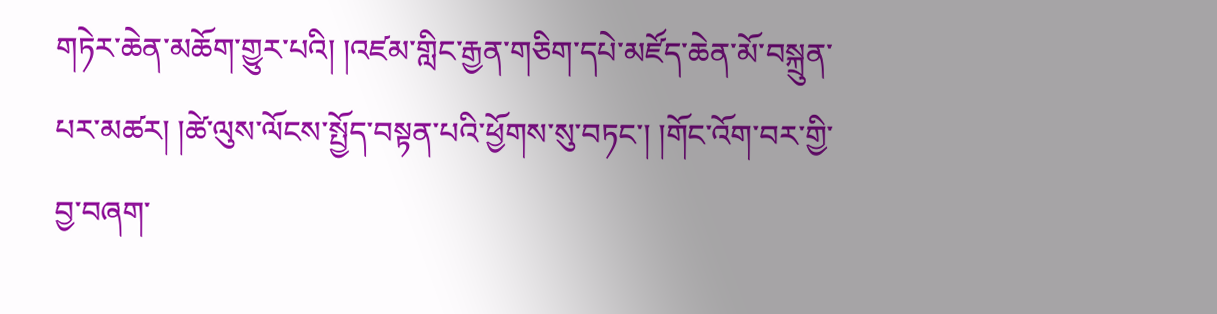གཏེར་ཆེན་མཆོག་གྱུར་པའི། །འཛམ་གླིང་རྒྱན་གཅིག་དཔེ་མཛོད་ཆེན་མོ་བསྐྲུན་པར་མཚར། །ཚེ་ལུས་ལོངས་སྤྱོད་བསྟན་པའི་ཕྱོགས་སུ་བཏང་། །གོང་འོག་བར་གྱི་བྱ་བཞག་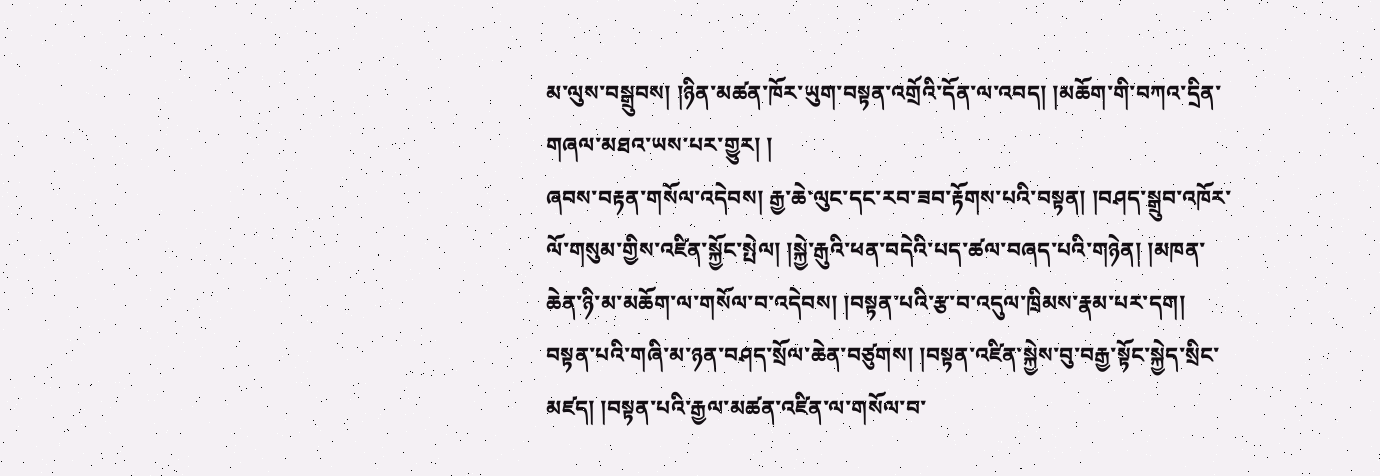མ་ལུས་བསྒྲུབས། །ཉིན་མཚན་ཁོར་ཡུག་བསྟན་འགྲོའི་དོན་ལ་འབད། །མཆོག་གི་བཀའ་དྲིན་གཞལ་མཐའ་ཡས་པར་གྱུར། །
ཞབས་བརྟན་གསོལ་འདེབས། རྒྱ་ཆེ་ལུང་དང་རབ་ཟབ་རྟོགས་པའི་བསྟན། །བཤད་སྒྲུབ་འཁོར་ལོ་གསུམ་གྱིས་འཛིན་སྐྱོང་སྤེལ། །སྐྱེ་རྒུའི་ཕན་བདེའི་པད་ཚལ་བཞད་པའི་གཉེན། །མཁན་ཆེན་ཉི་མ་མཆོག་ལ་གསོལ་བ་འདེབས། །བསྟན་པའི་རྩ་བ་འདུལ་ཁྲིམས་རྣམ་པར་དག། བསྟན་པའི་གཞི་མ་ཉན་བཤད་སྲོལ་ཆེན་བཙུགས། །བསྟན་འཛིན་སྐྱེས་བུ་བརྒྱ་སྟོང་སྐྱེད་སྲིང་མཛད། །བསྟན་པའི་རྒྱལ་མཚན་འཛིན་ལ་གསོལ་བ་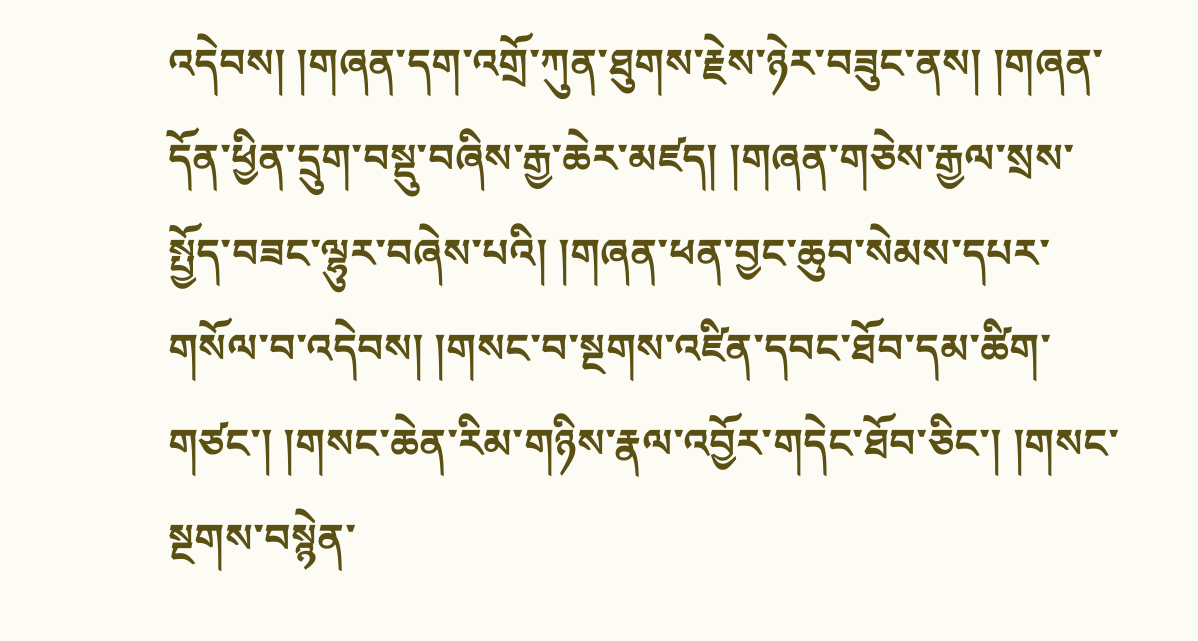འདེབས། །གཞན་དག་འགྲོ་ཀུན་ཐུགས་རྗེས་ཉེར་བཟུང་ནས། །གཞན་དོན་ཕྱིན་དྲུག་བསྡུ་བཞིས་རྒྱ་ཆེར་མཛད། །གཞན་གཅེས་རྒྱལ་སྲས་སྤྱོད་བཟང་ལྷུར་བཞེས་པའི། །གཞན་ཕན་བྱང་ཆུབ་སེམས་དཔར་གསོལ་བ་འདེབས། །གསང་བ་སྔགས་འཛིན་དབང་ཐོབ་དམ་ཚིག་གཙང་། །གསང་ཆེན་རིམ་གཉིས་རྣལ་འབྱོར་གདེང་ཐོབ་ཅིང་། །གསང་སྔགས་བསྙེན་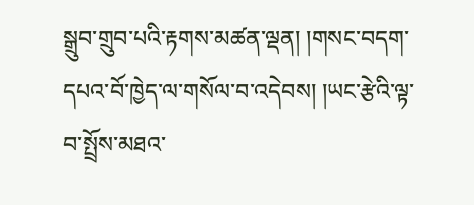སྒྲུབ་གྲུབ་པའི་རྟགས་མཚན་ལྡན། །གསང་བདག་དཔའ་བོ་ཁྱེད་ལ་གསོལ་བ་འདེབས། །ཡང་རྩེའི་ལྟ་བ་སྤྲོས་མཐའ་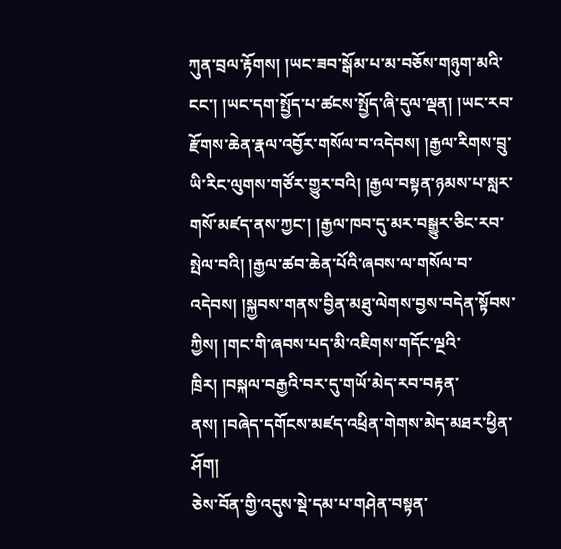ཀུན་བྲལ་རྟོགས། །ཡང་ཟབ་སྒོམ་པ་མ་བཅོས་གཉུག་མའི་ངང་། །ཡང་དག་སྤྱོད་པ་ཚངས་སྤྱོད་ཞི་དུལ་ལྡན། །ཡང་རབ་རྫོགས་ཆེན་རྣལ་འབྱོར་གསོལ་བ་འདེབས། །རྒྱལ་རིགས་བྲུ་ཡི་རིང་ལུགས་གཙོར་གྱུར་བའི། །རྒྱལ་བསྟན་ཉམས་པ་སླར་གསོ་མཛད་ནས་ཀྱང་། །རྒྱལ་ཁབ་དུ་མར་བསྒྱུར་ཅིང་རབ་སྤེལ་བའི། །རྒྱལ་ཚབ་ཆེན་པོའི་ཞབས་ལ་གསོལ་བ་འདེབས། །སྐྱབས་གནས་བྱིན་མཐུ་ལེགས་བྱས་བདེན་སྟོབས་ཀྱིས། །གང་གི་ཞབས་པད་མི་འཇིགས་གདོང་ལྔའི་ཁྲིར། །བསྐལ་བརྒྱའི་བར་དུ་གཡོ་མེད་རབ་བརྟན་ནས། །བཞེད་དགོངས་མཛད་འཕྲིན་གེགས་མེད་མཐར་ཕྱིན་ཤོག།
ཅེས་བོན་གྱི་འདུས་སྡེ་དམ་པ་གཤེན་བསྟན་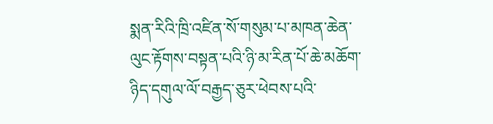སྨན་རིའི་ཁྲི་འཛིན་སོ་གསུམ་པ་མཁན་ཆེན་ལུང་རྟོགས་བསྟན་པའི་ཉི་མ་རིན་པོ་ཆེ་མཆོག་ཉིད་དགུལ་ལོ་བརྒྱད་ཅུར་ཕེབས་པའི་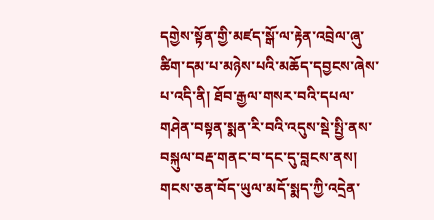དགྱེས་སྟོན་གྱི་མཛད་སྒོ་ལ་རྟེན་འབྲེལ་ཞུ་ཚིག་དམ་པ་མཉེས་པའི་མཆོད་དབྱངས་ཞེས་པ་འདི་ནི། ཐོབ་རྒྱལ་གསར་བའི་དཔལ་གཤེན་བསྟན་སྨན་རི་བའི་འདུས་སྡེ་སྤྱི་ནས་བསྐུལ་བརྡ་གནང་བ་དང་དུ་བླངས་ནས། གངས་ཅན་བོད་ཡུལ་མདོ་སྨད་ཀྱི་འདྲེན་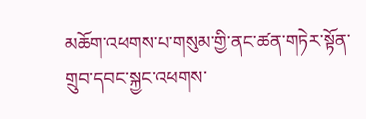མཆོག་འཕགས་པ་གསུམ་གྱི་ནང་ཚན་གཏེར་སྟོན་གྲུབ་དབང་སྐྱང་འཕགས་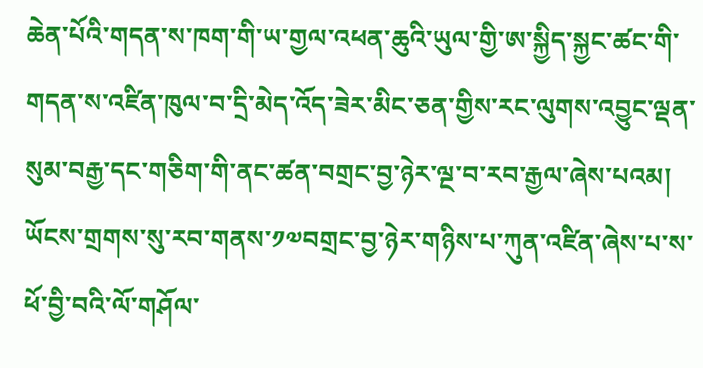ཆེན་པོའི་གདན་ས་ཁག་གི་ཡ་གྱལ་འཕན་ཆུའི་ཡུལ་གྱི་ཨ་སྐྱིད་སྐྱང་ཚང་གི་གདན་ས་འཛིན་ཁུལ་བ་དྲི་མེད་འོད་ཟེར་མིང་ཅན་གྱིས་རང་ལུགས་འབྱུང་ལྡན་སུམ་བརྒྱ་དང་གཅིག་གི་ནང་ཚན་བགྲང་བྱ་ཉེར་ལྔ་བ་རབ་རྒྱལ་ཞེས་པའམ། ཡོངས་གྲགས་སུ་རབ་གནས་༡༧བགྲང་བྱ་ཉེར་གཉིས་པ་ཀུན་འཛིན་ཞེས་པ་ས་ཕོ་བྱི་བའི་ལོ་གཤོལ་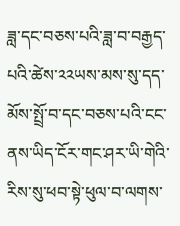ཟླ་དང་བཅས་པའི་ཟླ་བ་བརྒྱད་པའི་ཚེས་༢༢ཡས་མས་སུ་དད་མོས་སྤྲོ་བ་དང་བཅས་པའི་ངང་ནས་ཡིད་ངོར་གང་ཤར་ཡི་གེའི་རིས་སུ་ཕབ་སྟེ་ཕུལ་བ་ལགས་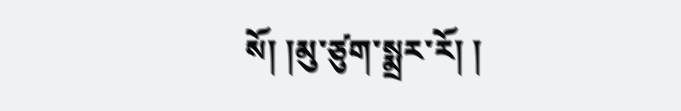སོ། །མུ་ཙུག་སྨྲར་རོ། །